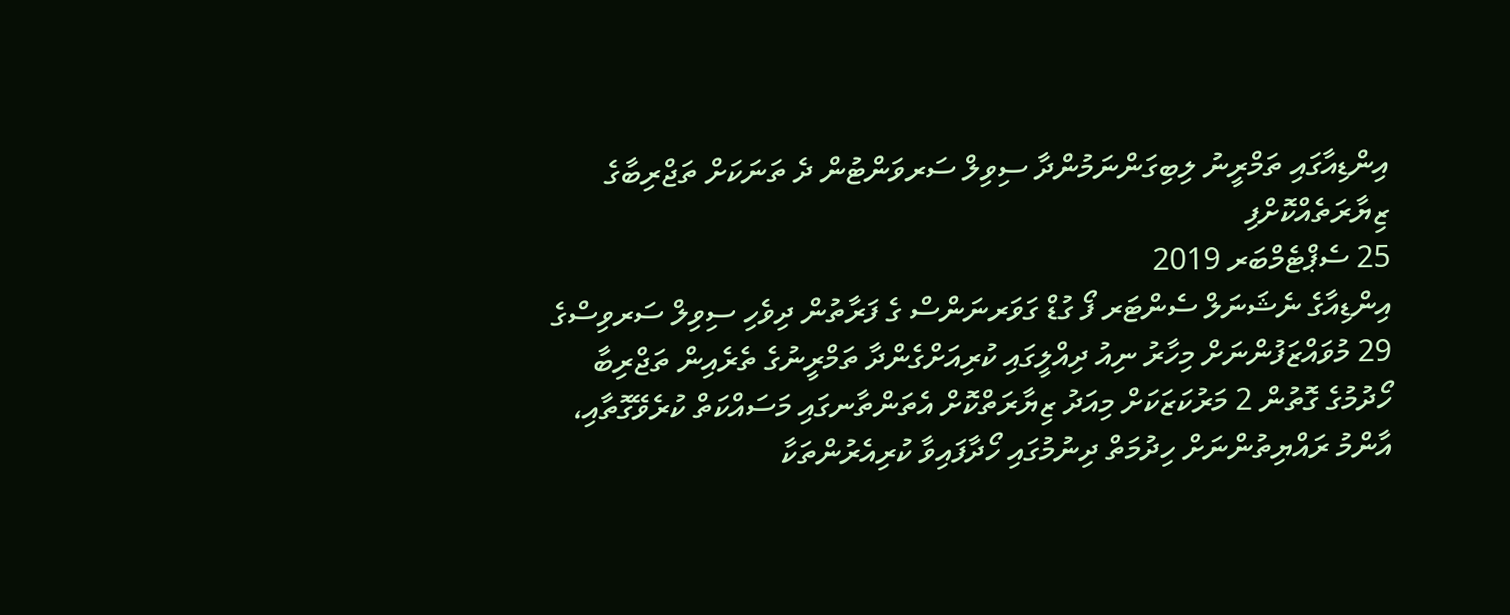އިންޑިއާގައި ތަމްރީނު ލިބިގަންނަމުންދާ ސިވިލް ސަރވަންޓުން ދެ ތަނަކަށް ތަޖްރިބާގެ ޒިޔާރަތެއްކޮށްފި
25 ސެޕްޓެމްބަރ 2019
އިންޑިއާގެ ނެޝަނަލް ސެންޓަރ ފޯ ގުޑް ގަވަރނަންސް ގެ ފަރާތުން ދިވެހި ސިވިލް ސަރވިސްގެ 29 މުވައްޒަފުންނަށް މިހާރު ނިއު ދިއްލީގައި ކުރިއަށްގެންދާ ތަމްރީނުގެ ތެރެއިން ތަޖްރިބާ ހޯދުމުގެ ގޮތުން 2 މަރުކަޒަކަށް މިއަދު ޒިޔާރަތްކޮށް އެތަންތާނގައި މަސައްކަތް ކުރެވޭގޮތާއި، އާންމު ރައްޔިތުންނަށް ހިދުމަތް ދިނުމުގައި ހޯދާފައިވާ ކުރިއެރުންތަކާ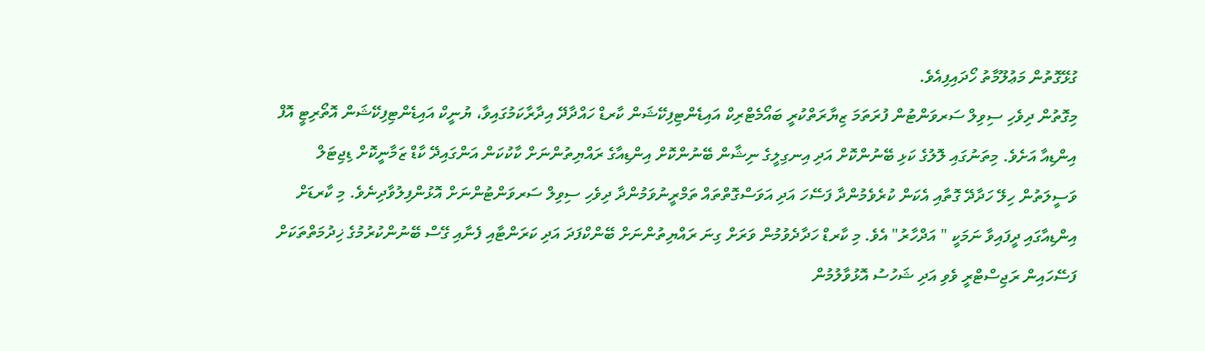ގުޅޭގޮތުން މަޢުލޫމާތު ހޯދައިފިއެވެ.
މިގޮތުން ދިވެހި ސިވިލް ސަރވަންޓުން ފުރަތަމަ ޒިޔާރަތްކުރީ ބައޯމެޓްރިކް އައިޑެންޓިފިކޭޝަން ކާރޑް ހައްދާދޭ އިދާރާކަމުގައިވާ، ޔުނީކް އައިޑެންޓިފިކޭޝަން އޮތޯރިޓީ އޮފް އިންޑިއާ އަށެވެ. މިތަނުގައި ލޮލުގެ ކަޅި ބޭނުންކޮށް އަދި އިނގިލީގެ ނިޝާން ބޭނުންކޮށް އިންޑިއާގެ ރައްޔިތުންނަށް ކާކުކަން އަންގައިދޭ ކާޑް ޒަމާނީކޮށް ޑިޖިޓަލް ވަސީލަތުން ހިލޭ ހަދާދޭ ގޮތާއި އެކަން ކުރެވެމުންދާ ފަސޭހަ އަދި އަވަސްގޮތްތައް ތަމްރީނުވަމުންދާ ދިވެހި ސިވިލް ސަރވަންޓުންނަށް އޮޅުންފިލުވާދިނެވެ. މި ކާރޑަށް އިންޑިއާގައި ދީފައިވާ ނަމަކީ " އަދްހާރު" އެވެ. މި ކާރޑް ހަދާދެވުމުން ވަރަށް ގިނަ ރައްޔިތުންނަށް ބޭންކްފަދަ އަދި ކަރަންޓާއި ފެނާއި ގޭސް ބޭނުންކުރުމުގެ ޚިދުމަތްތަކަށް ފަސޭހައިން ރަޖިސްޓްރީ ވެވި އަދި ޝަހުސު އޮޅުވާލުމުން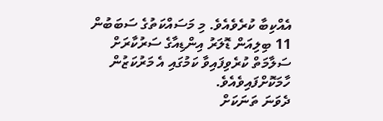އެއްކިބާ ކުރެވެއެވެ. މި މަސައްކަތުގެ ސަބަބުން 11 ބިލިއަން ޑޮލަރު އިންޑިއާގެ ސަރުކާރަށް ސަލާމަތް ކުރެވިފައިވާ ކަމުގައި އެ މަރުކަޒުން ހާމަކޮށްފައިވެއެވެ.
ދެވަނަ ތަނަކަށް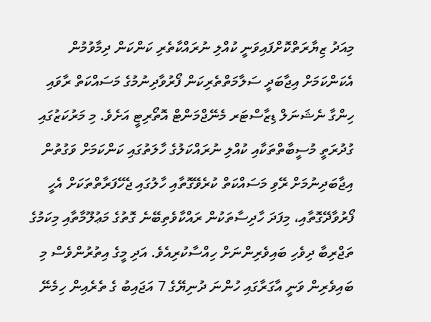މިއަދު ޒިޔާރަތްކޮށްފައިވަނީ ކުއްލި ނުރައްކާތެރި ކަންކަން ދިމާވުމުން އެކަންކަމަށް އިޖާބަދީ ސަލާމަތްތެރިކަން ފޯރުވާދިނުމުގެ މަސައްކަތް ރާވައި ހިންގާ ނެޝަނަލް ޑިޒާސްޓަރ މެނޭޖްމަންޓް އޮތޯރިޓީ އަށެވެ. މި މަރުކަޒުގައި ގުދުރަތީ މުސީބާތްތަކާއި ކުއްލި ނުރައްކަލުގެ ހާލަތުގައި ކަންކަމަށް ވަގުތުން އިޖާބަދިނުމަށް ރޭވި މަސައްކަތް ކުރެވޭގޮތާއި ހާލުގައި ޖެހޭފަރާތްތަކަށް އެހީ ފޯރުވާދޭގޮތާއި، މިފަދަ ހާދިސާތަކުން ރައްކާވެތިބޭނެ ގޮތުގެ މަޢުލޫމާތާއި މިކަމުގެ ތަޖްރިބާ ދިވެހި ބައިވެރިންނަށް ހިއްސާކުރިއެވެ. އަދި މީގެ އިތުރުންވެސް މި ބައިވެރިން ވަނީ އާގަރާގައި ހުންނަ ދުނިޔޭގެ 7 އަޖައިބު ގެ ތެރެއިން ހިމެނޭ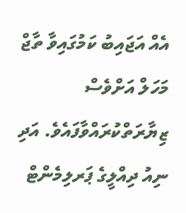އެއް އަޖައިބު ކަމުގައިވާ ތާޖް މަހަލް އަށްވެސް ޒިޔާރަތްކުރައްވާފައެވެ. އަދި ނިއު ދިއްލީގެ ޕަރލިމެންޓް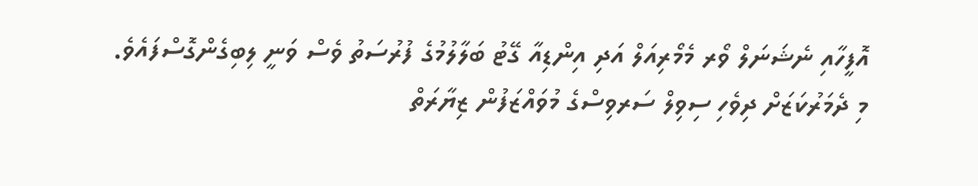އޮފީހާއި ނެޝަނަލް ވޯރ މެމޯރިއަލް އަދި އިންޑިއާ ގޭޓު ބަލާލުމުގެ ފުރުސަތު ވެސް ވަނީ ލިބިގެންގޮސްފައެވެ.
މި ދެމަރުކަޒަށް ދިވެހި ސިވިލް ސަރވިސްގެ މުވައްޒަފުން ޒިޔާރަތް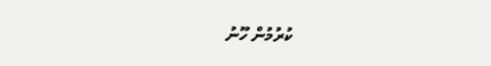ކުރުމުން ހޫނު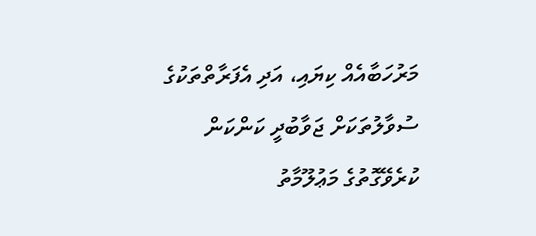މަރުހަބާއެއް ކިޔައި، އަދި އެފަރާތްތަކުގެ ސުވާލުތަކަށް ޖަވާބުދީ ކަންކަން ކުރެވޭގޮތުގެ މަޢުލޫމާތު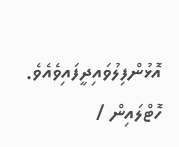އޮޅުންފިލުވައިދީފައިވެއެވެ.
ހޮޓްލައިން /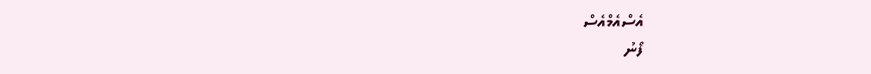އެސްއެމްއެސް
ފޯނު